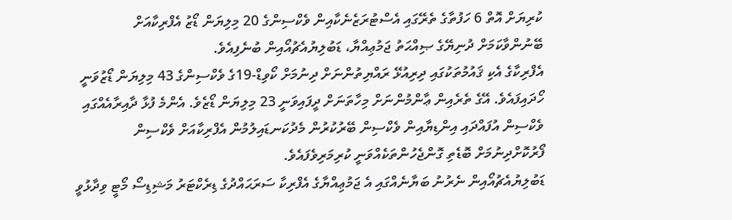ކުރިޔަށް އޮތް 6 ހަފުތާގެ ތެރޭގައި އެސްޓުރަޒެނެކާއިން ވެކްސިންގެ 20 މިލިޔަން ޑޯޒު އެފްރިކާއަށް ބޭނުންވާކަމަށް ދުނިޔޭގެ ޞިއްޙަތު ޖަމުޢިއްޔާ، ޑަބުލިޔުއެޗުއޯއިން ބުނެފިއެވެ.
އެފްރިކާގެ އެކި ޤައުމުތަކުގައި ދިރިއުޅޭ ރައްޔިތުންނަށް ދިނުމަށް ކޯވިޑް-19ގެ ވެކްސިންގެ 43 މިލިޔަން ޑޯޒުވަނީ ހޯދައިފައެވެ. އޭގެ ތެރެއިން ޢާންމުންނަށް މިހާތަނަށް ދީފައިވަނީ 23 މިލިޔަން ޑޯޒެވެ. އެންމެ ފުޅާ ދާއިރާއެއްގައި ވެކްސިން އުފައްދައި އިންޑިޔާއިން ވެކްސިން ބޭރުކުރުން މެދުކަނޑައިލުމުން އެފްރިކާއަށް ވެކްސިން ފޯރުކޮށްދިނުމަށް ބޮޑެތި ގޮންޖެހުންތަކެއްވަނީ ކުރިމަރިވެފައެވެ.
ޑަބުލިޔުއެޗުއޯއިން ނެރުނު ބަޔާނެއްގައި އެ ޖަމުޢިއްޔާގެ އެފްރިކާ ސަރަޙައްދުގެ ޑިރެކްޓަރު މަޝިޑިސޯ މޯޓީ ވިދާޅުވީ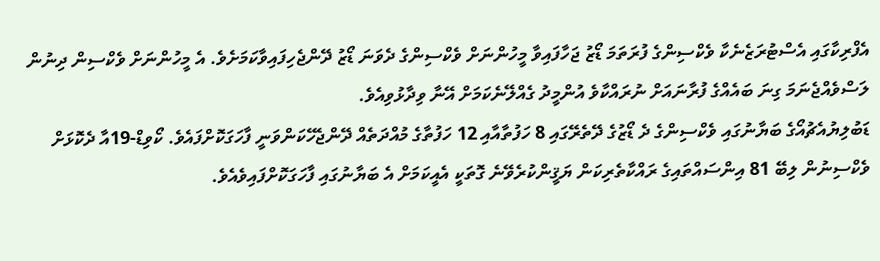އެފްރިކާގައި އެސްޓުރަޒެނެކާ ވެކްސިންގެ ފުރަތަމަ ޑޯޒު ޖަހާފައިވާ މީހުންނަށް ވެކްސިންގެ ދެވަނަ ޑޯޒު ދޭންޖެހިފައިވާކަމަށެވެ. އެ މީހުންނަށް ވެކްސިން ދިނުން ލަސްވެއްޖެނަމަ ގިނަ ބައެއްގެ ފުރާނައަށް ނުރައްކާވެ އުންމީދު ގެއްލޭނެކަމަށް އޭނާ ވިދާޅުވިއެވެ.
ޑަބުލިޔުއެޗުއޯގެ ބަޔާނުގައި ވެކްސިންގެ ދެ ޑޯޒުގެ ދޭތެރޭގައި 8 ހަފުތާއާއި 12 ހަފުތާގެ މުއްދަތެއް ދޭންޖެހޭކަންވަނީ ފާހަގަކޮށްފައެވެ. ކޯވިޑް-19އާ ދެކޮޅަށް ވެކްސިނުން ލިބޭ 81 އިންސައްތައިގެ ރައްކާތެރިކަން ޔަޤީންކުރެވޭނެ ގޮތަކީ އެއީކަމަށް އެ ބަޔާނުގައި ފާހަގަކޮށްފައިވެއެވެ.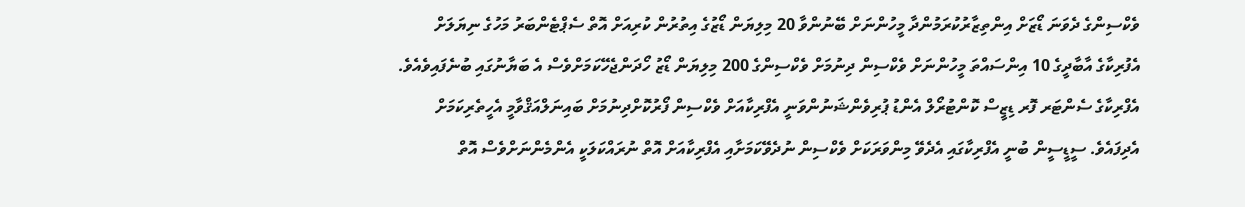ވެކްސިންގެ ދެވަނަ ޑޯޒަށް އިންތިޒާރުކުރަމުންދާ މީހުންނަށް ބޭނުންވާ 20 މިލިޔަން ޑޯޒުގެ އިތުރުން ކުރިއަށް އޮތް ސެޕްޓެންބަރު މަހުގެ ނިޔަލަށް އެފުރިކާގެ އާބާދީގެ 10 އިންސައްތަ މީހުންނަށް ވެކްސިން ދިނުމަށް ވެކްސިންގެ 200 މިލިޔަން ޑޯޒު ހޯދަންޖެހޭކަމަށްވެސް އެ ބަޔާނުގައި ބުނެފައިވެއެވެ.
އެފްރިކާގެ ސެންޓަރ ފޮރ ޑިޒީސް ކޮންޓުރޯލް އެންޑު ޕުރިވެންޝަނުންވަނީ އެފްރިކާއަށް ވެކްސިން ފޯރުކޮށްދިނުމަށް ބައިނަލްއަޤްވާމީ އެހީތެރިކަމަށް އެދިފައެވެ. ސީޑީސީން ބުނީ އެފްރިކާގައި އެދެވޭ މިންވަރަކަށް ވެކްސިން ނުދެވޭކަމަށާއި އެފްރިކާއަށް އޮތް ނުރައްކަލަކީ އެންމެންނަށްވެސް އޮތް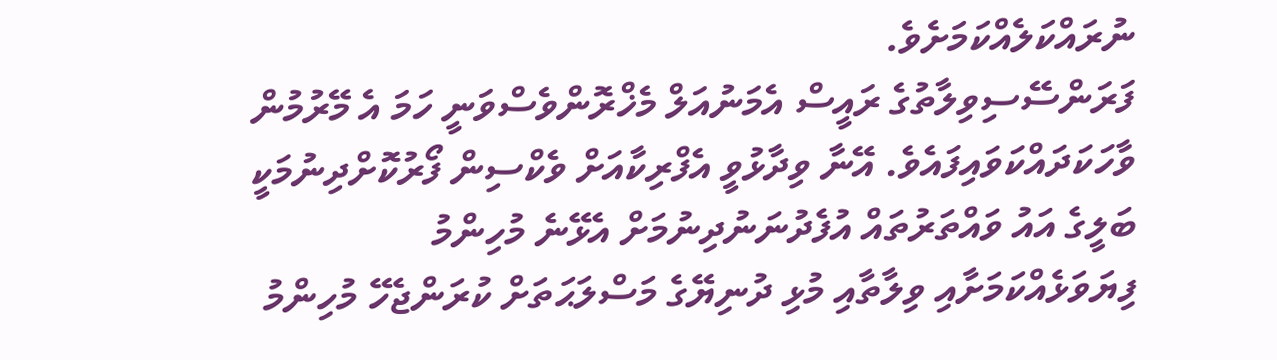ނުރައްކަލެއްކަމަށެވެ.
ފަރަންސޭސިވިލާތުގެ ރައީސް އެމަނުއަލް މެޚްރޮންވެސްވަނީ ހަމަ އެ މޭރުމުން ވާހަކަދައްކަވައިފައެވެ. އޭނާ ވިދާޅުވީ އެފްރިކާއަށް ވެކްސިން ފޯރުކޮށްދިނުމަކީ ބަލީގެ އައު ވައްތަރުތައް އުފެދުނަނުދިނުމަށް އެޅޭނެ މުހިންމު ފިޔަވަޅެއްކަމަށާއި ވިލާތާއި މުޅި ދުނިޔޭގެ މަސްލަޙަތަށް ކުރަންޖެހޭ މުހިންމު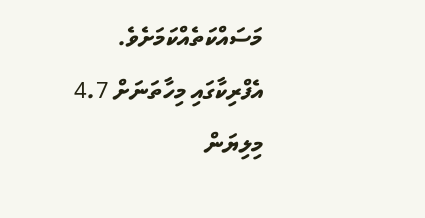މަސައްކަތެއްކަމަށެވެ.
އެފްރިކާގައި މިހާތަނަށް 4.7 މިލިޔަން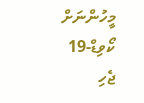މީހުންނަށް ކޯވިޑް-19 ޖެހި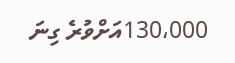130،000އަށްވުރެ ގިނަ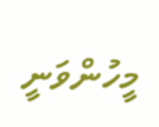މީހުންވަނީ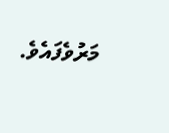މަރުވެފައެވެ.